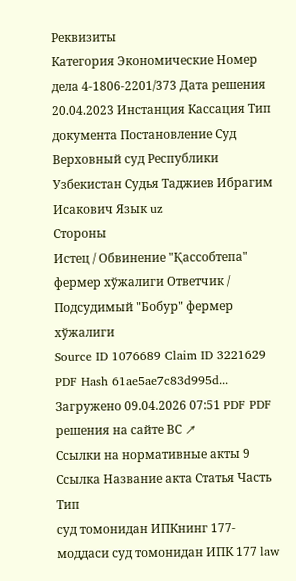Реквизиты
Категория Экономические Номер дела 4-1806-2201/373 Дата решения 20.04.2023 Инстанция Кассация Тип документа Постановление Суд Верховный суд Республики Узбекистан Судья Таджиев Ибрагим Исакович Язык uz
Стороны
Истец / Обвинение "Қассобтепа" фермер хўжалиги Ответчик / Подсудимый "Бобур" фермер хўжалиги
Source ID 1076689 Claim ID 3221629 PDF Hash 61ae5ae7c83d995d... Загружено 09.04.2026 07:51 PDF PDF решения на сайте ВС ↗
Ссылки на нормативные акты 9
Ссылка Название акта Статья Часть Тип
суд томонидан ИПКнинг 177-моддаси суд томонидан ИПК 177 law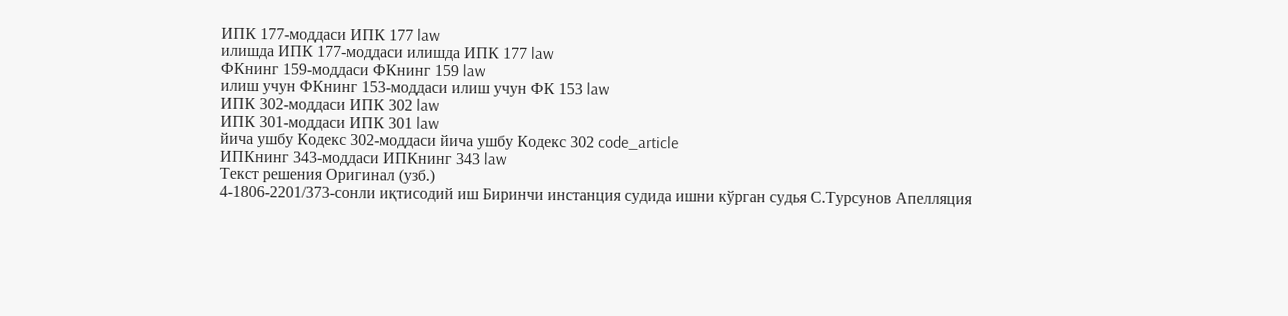ИПК 177-моддаси ИПК 177 law
илишда ИПК 177-моддаси илишда ИПК 177 law
ФКнинг 159-моддаси ФКнинг 159 law
илиш учун ФКнинг 153-моддаси илиш учун ФК 153 law
ИПК 302-моддаси ИПК 302 law
ИПК 301-моддаси ИПК 301 law
йича ушбу Кодекс 302-моддаси йича ушбу Кодекс 302 code_article
ИПКнинг 343-моддаси ИПКнинг 343 law
Текст решения Оригинал (узб.)
4-1806-2201/373-сонли иқтисодий иш Биринчи инстанция судида ишни кўрган судья С.Турсунов Апелляция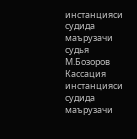инстанцияси судида маърузачи судья М.Бозоров Кассация инстанцияси судида маърузачи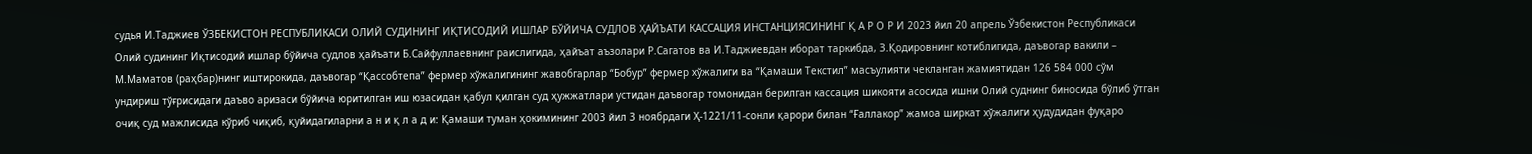судья И.Таджиев ЎЗБЕКИСТОН РЕСПУБЛИКАСИ ОЛИЙ СУДИНИНГ ИҚТИСОДИЙ ИШЛАР БЎЙИЧА СУДЛОВ ҲАЙЪАТИ КАССАЦИЯ ИНСТАНЦИЯСИНИНГ Қ А Р О Р И 2023 йил 20 апрель Ўзбекистон Республикаси Олий судининг Иқтисодий ишлар бўйича судлов ҳайъати Б.Сайфуллаевнинг раислигида, ҳайъат аъзолари Р.Сагатов ва И.Таджиевдан иборат таркибда, З.Қодировнинг котиблигида, даъвогар вакили – М.Маматов (раҳбар)нинг иштирокида, даъвогар “Қассобтепа” фермер хўжалигининг жавобгарлар “Бобур” фермер хўжалиги ва “Қамаши Текстил” масъулияти чекланган жамиятидан 126 584 000 сўм ундириш тўғрисидаги даъво аризаси бўйича юритилган иш юзасидан қабул қилган суд ҳужжатлари устидан даъвогар томонидан берилган кассация шикояти асосида ишни Олий суднинг биносида бўлиб ўтган очиқ суд мажлисида кўриб чиқиб, қуйидагиларни а н и қ л а д и: Қамаши туман ҳокимининг 2003 йил 3 ноябрдаги Ҳ-1221/11-сонли қарори билан “Ғаллакор” жамоа ширкат хўжалиги ҳудудидан фуқаро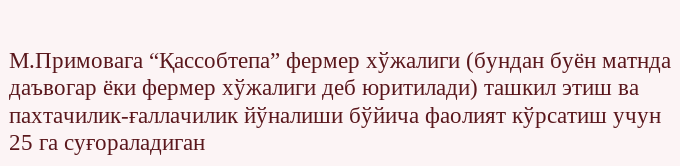М.Примовага “Қассобтепа” фермер хўжалиги (бундан буён матнда даъвогар ёки фермер хўжалиги деб юритилади) ташкил этиш ва пахтачилик-ғаллачилик йўналиши бўйича фаолият кўрсатиш учун 25 га суғораладиган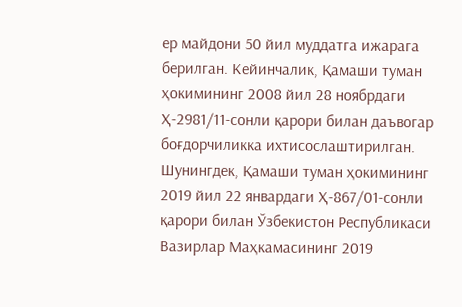ер майдони 50 йил муддатга ижарага берилган. Кейинчалик, Қамаши туман ҳокимининг 2008 йил 28 ноябрдаги Ҳ-2981/11-сонли қарори билан даъвогар боғдорчиликка ихтисослаштирилган. Шунингдек, Қамаши туман ҳокимининг 2019 йил 22 январдаги Ҳ-867/01-сонли қарори билан Ўзбекистон Республикаси Вазирлар Маҳкамасининг 2019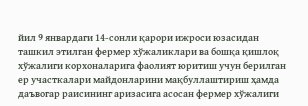йил 9 январдаги 14-сонли қарори ижроси юзасидан ташкил этилган фермер хўжаликлари ва бошқа қишлоқ хўжалиги корхоналарига фаолият юритиш учун берилган ер участкалари майдонларини мақбуллаштириш ҳамда даъвогар раисининг аризасига асосан фермер хўжалиги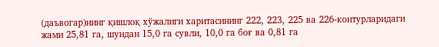(даъвогар)нинг қишлоқ хўжалиги харитасининг 222, 223, 225 ва 226-контурларидаги жами 25,81 га, шундан 15,0 га сувли, 10,0 га боғ ва 0,81 га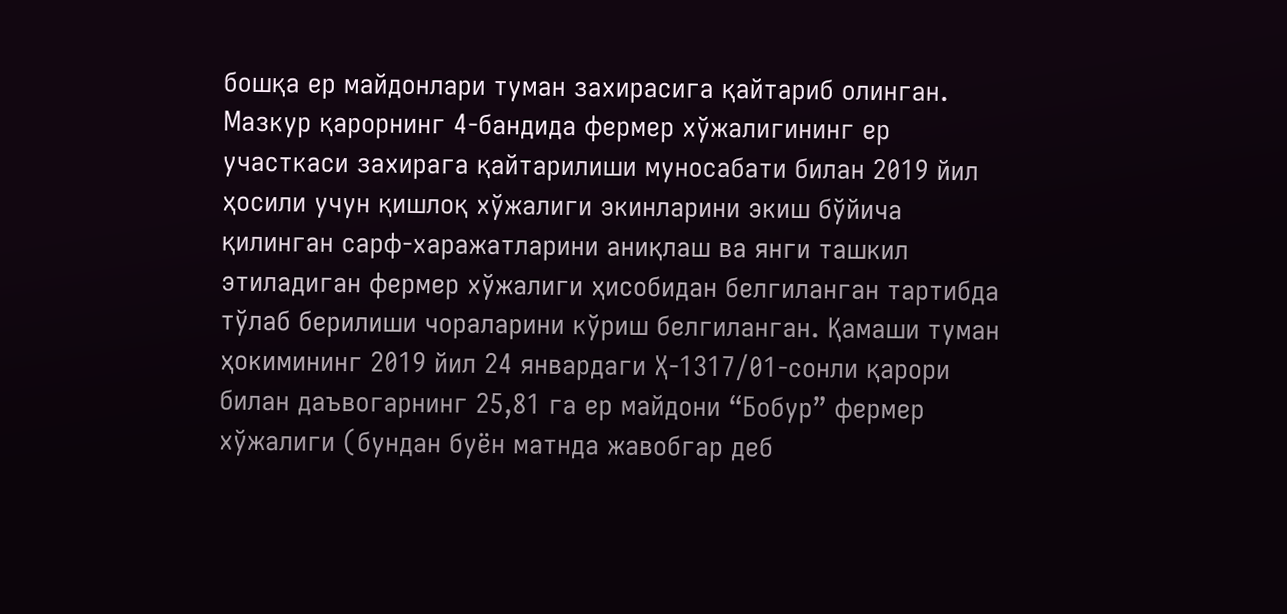бошқа ер майдонлари туман захирасига қайтариб олинган. Мазкур қарорнинг 4-бандида фермер хўжалигининг ер участкаси захирага қайтарилиши муносабати билан 2019 йил ҳосили учун қишлоқ хўжалиги экинларини экиш бўйича қилинган сарф-харажатларини аниқлаш ва янги ташкил этиладиган фермер хўжалиги ҳисобидан белгиланган тартибда тўлаб берилиши чораларини кўриш белгиланган. Қамаши туман ҳокимининг 2019 йил 24 январдаги Ҳ-1317/01-сонли қарори билан даъвогарнинг 25,81 га ер майдони “Бобур” фермер хўжалиги (бундан буён матнда жавобгар деб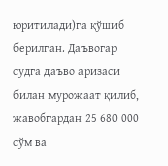юритилади)га қўшиб берилган. Даъвогар судга даъво аризаси билан мурожаат қилиб, жавобгардан 25 680 000 сўм ва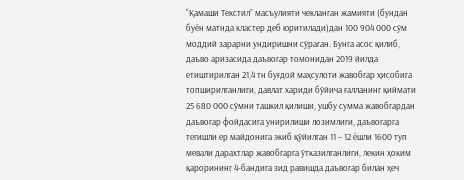“Қамаши Текстил” масъулияти чекланган жамияти (бундан буён матнда кластер деб юритилади)дан 100 904 000 сўм моддий зарарни ундиришни сўраган. Бунга асос қилиб, даъво аризасида даъвогар томонидан 2019 йилда етиштирилган 21,4 тн буғдой маҳсулоти жавобгар ҳисобига топширилганлиги, давлат хариди бўйича ғалланинг қиймати 25 680 000 сўмни ташкил қилиши, ушбу сумма жавобгардан даъвогар фойдасига унирилиши лозимлиги, даъвогарга тегишли ер майдонига экиб қўйилган 11 – 12 ёшли 1600 туп мевали дарахтлар жавобгарга ўтказилганлиги, лекин ҳоким қарорининг 4-бандига зид равишда даъвогар билан ҳеч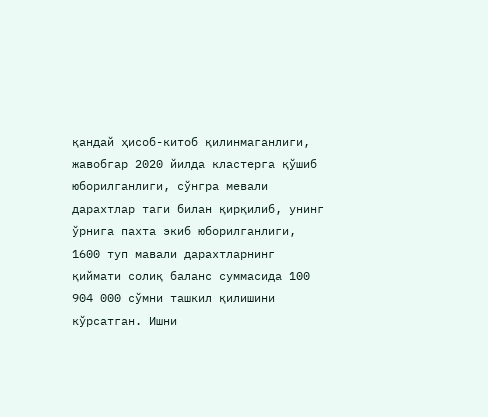қандай ҳисоб-китоб қилинмаганлиги, жавобгар 2020 йилда кластерга қўшиб юборилганлиги, сўнгра мевали дарахтлар таги билан қирқилиб, унинг ўрнига пахта экиб юборилганлиги, 1600 туп мавали дарахтларнинг қиймати солиқ баланс суммасида 100 904 000 сўмни ташкил қилишини кўрсатган. Ишни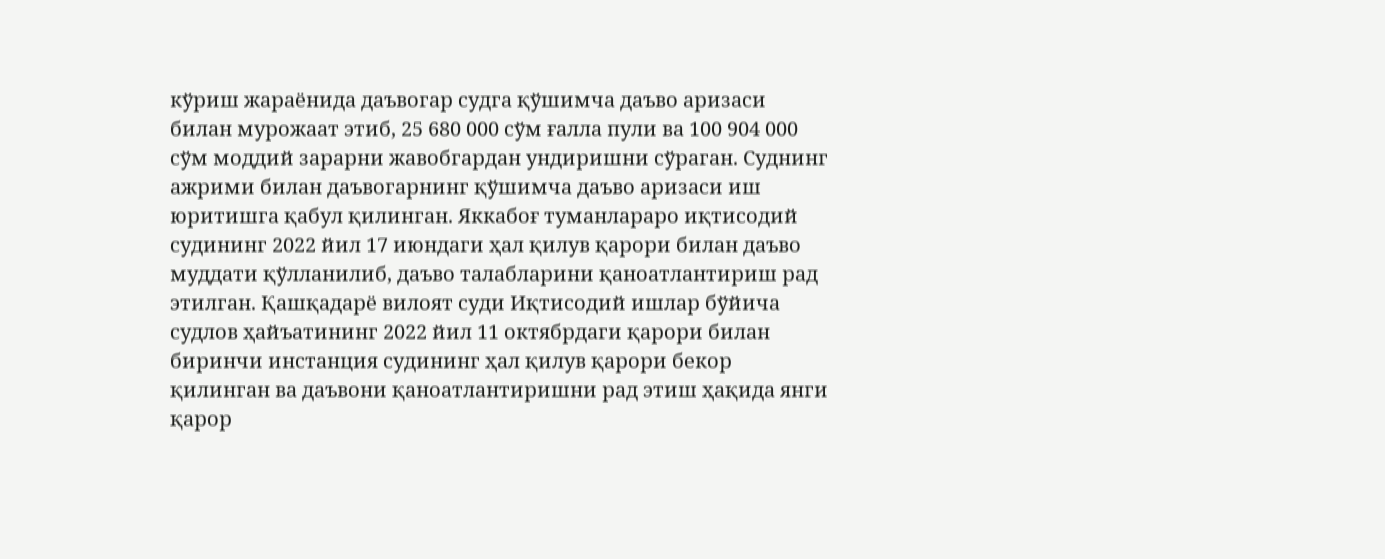кўриш жараёнида даъвогар судга қўшимча даъво аризаси билан мурожаат этиб, 25 680 000 сўм ғалла пули ва 100 904 000 сўм моддий зарарни жавобгардан ундиришни сўраган. Суднинг ажрими билан даъвогарнинг қўшимча даъво аризаси иш юритишга қабул қилинган. Яккабоғ туманлараро иқтисодий судининг 2022 йил 17 июндаги ҳал қилув қарори билан даъво муддати қўлланилиб, даъво талабларини қаноатлантириш рад этилган. Қашқадарё вилоят суди Иқтисодий ишлар бўйича судлов ҳайъатининг 2022 йил 11 октябрдаги қарори билан биринчи инстанция судининг ҳал қилув қарори бекор қилинган ва даъвони қаноатлантиришни рад этиш ҳақида янги қарор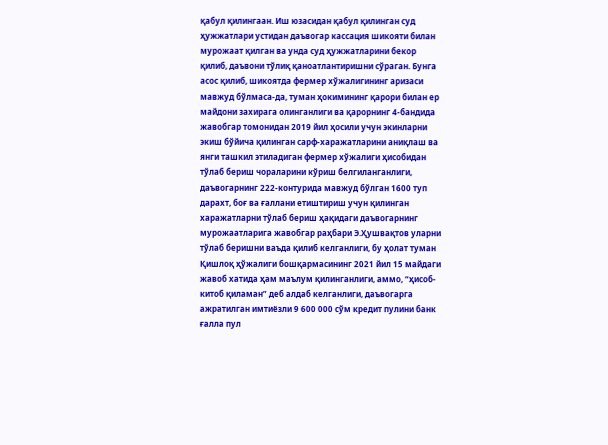қабул қилингаан. Иш юзасидан қабул қилинган суд ҳужжатлари устидан даъвогар кассация шикояти билан мурожаат қилган ва унда суд ҳужжатларини бекор қилиб, даъвони тўлиқ қаноатлантиришни сўраган. Бунга асос қилиб, шикоятда фермер хўжалигининг аризаси мавжуд бўлмаса-да, туман ҳокимининг қарори билан ер майдони захирага олинганлиги ва қарорнинг 4-бандида жавобгар томонидан 2019 йил ҳосили учун экинларни экиш бўйича қилинган сарф-харажатларини аниқлаш ва янги ташкил этиладиган фермер хўжалиги ҳисобидан тўлаб бериш чораларини кўриш белгиланганлиги, даъвогарнинг 222-контурида мавжуд бўлган 1600 туп дарахт, боғ ва ғаллани етиштириш учун қилинган харажатларни тўлаб бериш ҳақидаги даъвогарнинг мурожаатларига жавобгар раҳбари Э.Ҳушвақтов уларни тўлаб беришни ваъда қилиб келганлиги, бу ҳолат туман Қишлоқ ҳўжалиги бошқармасининг 2021 йил 15 майдаги жавоб хатида ҳам маълум қилинганлиги, аммо, “ҳисоб-китоб қиламан” деб алдаб келганлиги, даъвогарга ажратилган имтиёзли 9 600 000 сўм кредит пулини банк ғалла пул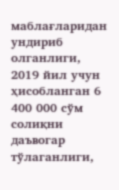маблағларидан ундириб олганлиги, 2019 йил учун ҳисобланган 6 400 000 сўм солиқни даъвогар тўлаганлиги,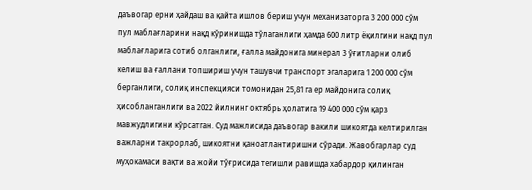даъвогар ерни ҳайдаш ва қайта ишлов бериш учун механизаторга 3 200 000 сўм пул маблағларини нақд кўринишда тўлаганлиги ҳамда 600 литр ёқилгини нақд пул маблағларига сотиб олганлиги, ғалла майдонига минерал 3 ўғитларни олиб келиш ва ғаллани топшириш учун ташувчи транспорт эгаларига 1 200 000 сўм берганлиги, солиқ инспекцияси томонидан 25,81 га ер майдонига солиқ ҳисобланганлиги ва 2022 йилнинг октябрь ҳолатига 19 400 000 сўм қарз мавжудлигини кўрсатган. Суд мажлисида даъвогар вакили шикоятда келтирилган важларни такрорлаб, шикоятни қаноатлантиришни сўради. Жавобгарлар суд муҳокамаси вақти ва жойи тўғрисида тегишли равишда хабардор қилинган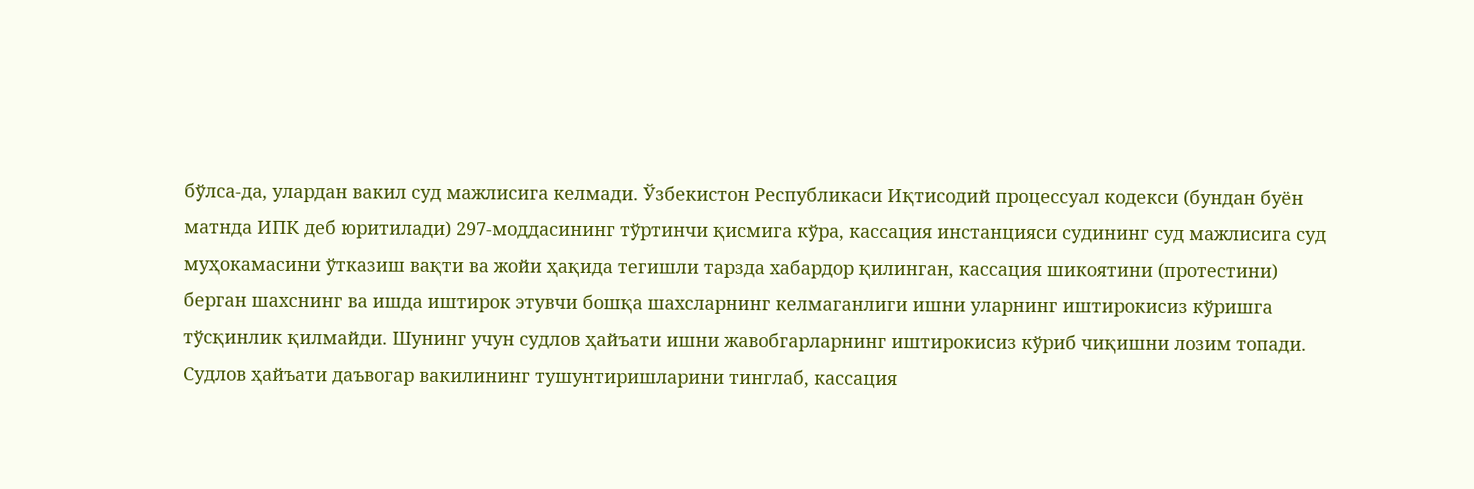бўлса-да, улардан вакил суд мажлисига келмади. Ўзбекистон Республикаси Иқтисодий процессуал кодекси (бундан буён матнда ИПК деб юритилади) 297-моддасининг тўртинчи қисмига кўра, кассация инстанцияси судининг суд мажлисига суд муҳокамасини ўтказиш вақти ва жойи ҳақида тегишли тарзда хабардор қилинган, кассация шикоятини (протестини) берган шахснинг ва ишда иштирок этувчи бошқа шахсларнинг келмаганлиги ишни уларнинг иштирокисиз кўришга тўсқинлик қилмайди. Шунинг учун судлов ҳайъати ишни жавобгарларнинг иштирокисиз кўриб чиқишни лозим топади. Судлов ҳайъати даъвогар вакилининг тушунтиришларини тинглаб, кассация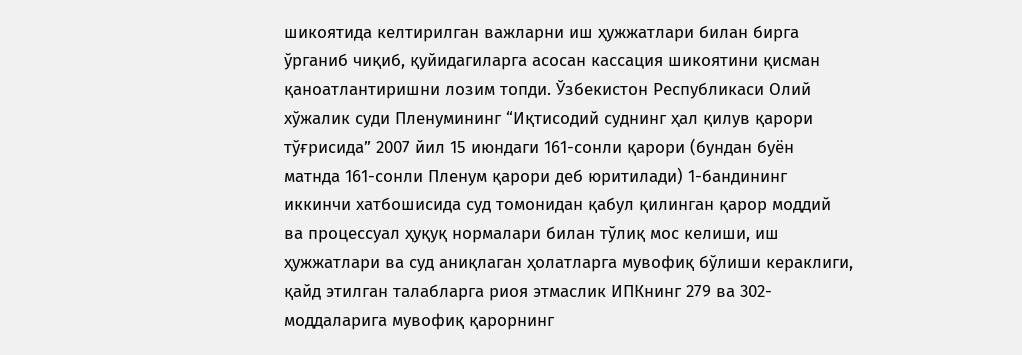шикоятида келтирилган важларни иш ҳужжатлари билан бирга ўрганиб чиқиб, қуйидагиларга асосан кассация шикоятини қисман қаноатлантиришни лозим топди. Ўзбекистон Республикаси Олий хўжалик суди Пленумининг “Иқтисодий суднинг ҳал қилув қарори тўғрисида” 2007 йил 15 июндаги 161-сонли қарори (бундан буён матнда 161-сонли Пленум қарори деб юритилади) 1-бандининг иккинчи хатбошисида суд томонидан қабул қилинган қарор моддий ва процессуал ҳуқуқ нормалари билан тўлиқ мос келиши, иш ҳужжатлари ва суд аниқлаган ҳолатларга мувофиқ бўлиши кераклиги, қайд этилган талабларга риоя этмаслик ИПКнинг 279 ва 302-моддаларига мувофиқ қарорнинг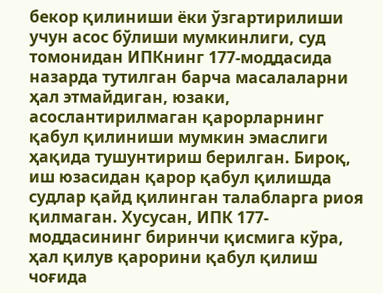бекор қилиниши ёки ўзгартирилиши учун асос бўлиши мумкинлиги, суд томонидан ИПКнинг 177-моддасида назарда тутилган барча масалаларни ҳал этмайдиган, юзаки, асослантирилмаган қарорларнинг қабул қилиниши мумкин эмаслиги ҳақида тушунтириш берилган. Бироқ, иш юзасидан қарор қабул қилишда судлар қайд қилинган талабларга риоя қилмаган. Хусусан, ИПК 177-моддасининг биринчи қисмига кўра, ҳал қилув қарорини қабул қилиш чоғида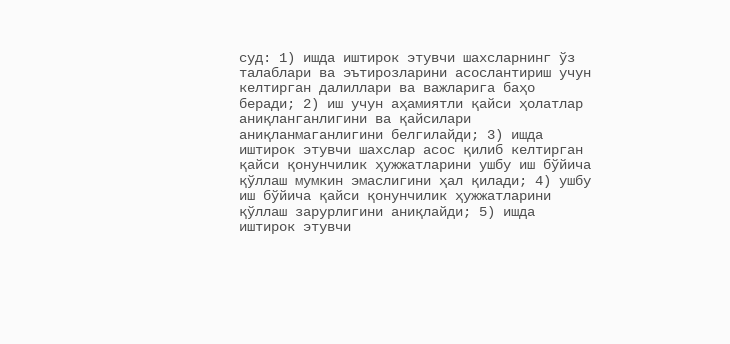суд: 1) ишда иштирок этувчи шахсларнинг ўз талаблари ва эътирозларини асослантириш учун келтирган далиллари ва важларига баҳо беради; 2) иш учун аҳамиятли қайси ҳолатлар аниқланганлигини ва қайсилари аниқланмаганлигини белгилайди; 3) ишда иштирок этувчи шахслар асос қилиб келтирган қайси қонунчилик ҳужжатларини ушбу иш бўйича қўллаш мумкин эмаслигини ҳал қилади; 4) ушбу иш бўйича қайси қонунчилик ҳужжатларини қўллаш зарурлигини аниқлайди; 5) ишда иштирок этувчи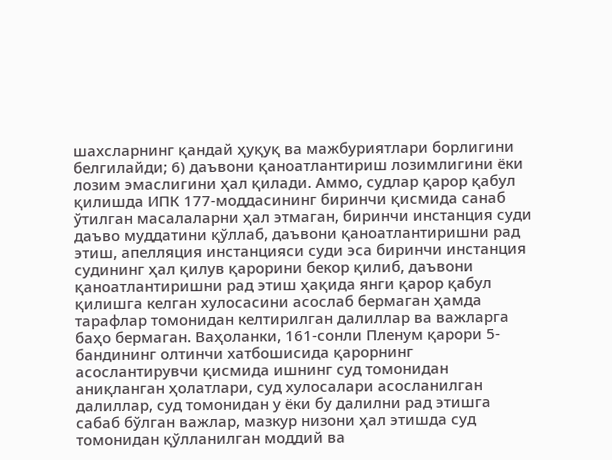шахсларнинг қандай ҳуқуқ ва мажбуриятлари борлигини белгилайди; 6) даъвони қаноатлантириш лозимлигини ёки лозим эмаслигини ҳал қилади. Аммо, судлар қарор қабул қилишда ИПК 177-моддасининг биринчи қисмида санаб ўтилган масалаларни ҳал этмаган, биринчи инстанция суди даъво муддатини қўллаб, даъвони қаноатлантиришни рад этиш, апелляция инстанцияси суди эса биринчи инстанция судининг ҳал қилув қарорини бекор қилиб, даъвони қаноатлантиришни рад этиш ҳақида янги қарор қабул қилишга келган хулосасини асослаб бермаган ҳамда тарафлар томонидан келтирилган далиллар ва важларга баҳо бермаган. Ваҳоланки, 161-сонли Пленум қарори 5-бандининг олтинчи хатбошисида қарорнинг асослантирувчи қисмида ишнинг суд томонидан аниқланган ҳолатлари, суд хулосалари асосланилган далиллар, суд томонидан у ёки бу далилни рад этишга сабаб бўлган важлар, мазкур низони ҳал этишда суд томонидан қўлланилган моддий ва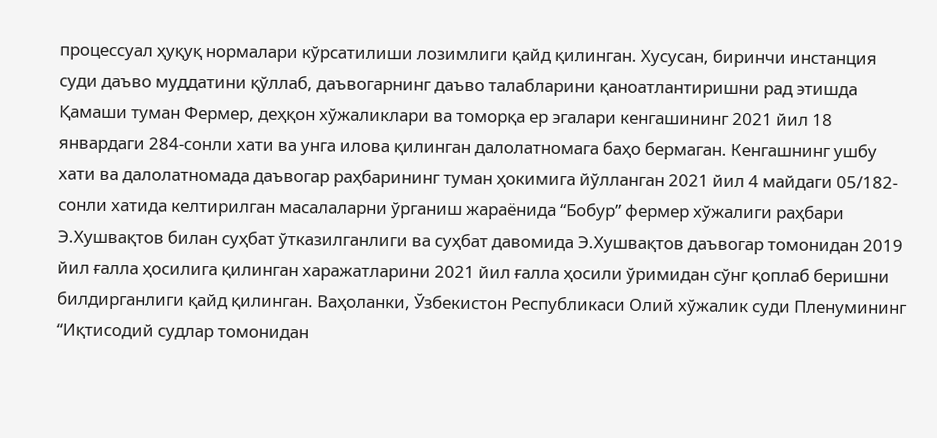процессуал ҳуқуқ нормалари кўрсатилиши лозимлиги қайд қилинган. Хусусан, биринчи инстанция суди даъво муддатини қўллаб, даъвогарнинг даъво талабларини қаноатлантиришни рад этишда Қамаши туман Фермер, деҳқон хўжаликлари ва томорқа ер эгалари кенгашининг 2021 йил 18 январдаги 284-сонли хати ва унга илова қилинган далолатномага баҳо бермаган. Кенгашнинг ушбу хати ва далолатномада даъвогар раҳбарининг туман ҳокимига йўлланган 2021 йил 4 майдаги 05/182-сонли хатида келтирилган масалаларни ўрганиш жараёнида “Бобур” фермер хўжалиги раҳбари Э.Хушвақтов билан суҳбат ўтказилганлиги ва суҳбат давомида Э.Хушвақтов даъвогар томонидан 2019 йил ғалла ҳосилига қилинган харажатларини 2021 йил ғалла ҳосили ўримидан сўнг қоплаб беришни билдирганлиги қайд қилинган. Ваҳоланки, Ўзбекистон Республикаси Олий хўжалик суди Пленумининг “Иқтисодий судлар томонидан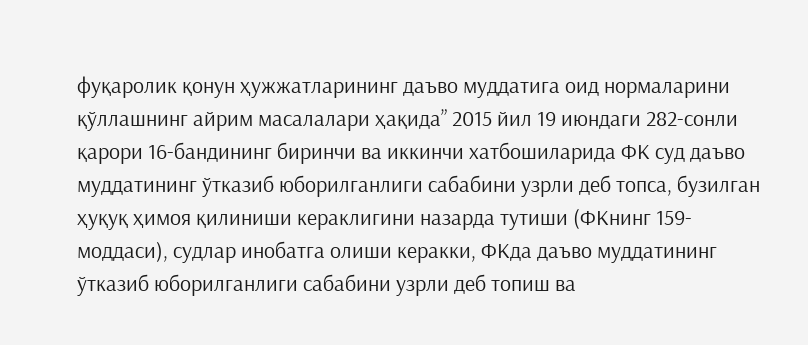фуқаролик қонун ҳужжатларининг даъво муддатига оид нормаларини қўллашнинг айрим масалалари ҳақида” 2015 йил 19 июндаги 282-сонли қарори 16-бандининг биринчи ва иккинчи хатбошиларида ФК суд даъво муддатининг ўтказиб юборилганлиги сабабини узрли деб топса, бузилган ҳуқуқ ҳимоя қилиниши кераклигини назарда тутиши (ФКнинг 159-моддаси), судлар инобатга олиши керакки, ФКда даъво муддатининг ўтказиб юборилганлиги сабабини узрли деб топиш ва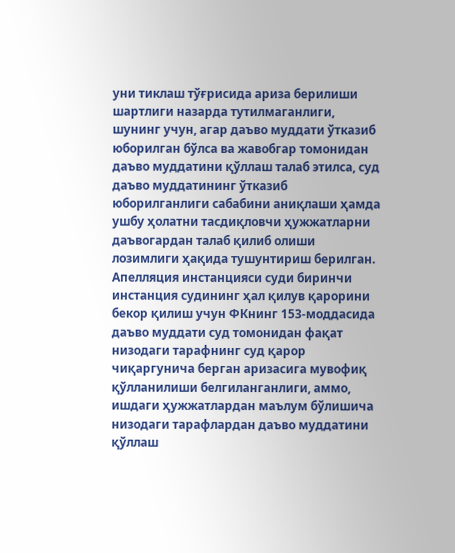уни тиклаш тўғрисида ариза берилиши шартлиги назарда тутилмаганлиги, шунинг учун, агар даъво муддати ўтказиб юборилган бўлса ва жавобгар томонидан даъво муддатини қўллаш талаб этилса, суд даъво муддатининг ўтказиб юборилганлиги сабабини аниқлаши ҳамда ушбу ҳолатни тасдиқловчи ҳужжатларни даъвогардан талаб қилиб олиши лозимлиги ҳақида тушунтириш берилган. Апелляция инстанцияси суди биринчи инстанция судининг ҳал қилув қарорини бекор қилиш учун ФКнинг 153-моддасида даъво муддати суд томонидан фақат низодаги тарафнинг суд қарор чиқаргунича берган аризасига мувофиқ қўлланилиши белгиланганлиги, аммо, ишдаги ҳужжатлардан маълум бўлишича низодаги тарафлардан даъво муддатини қўллаш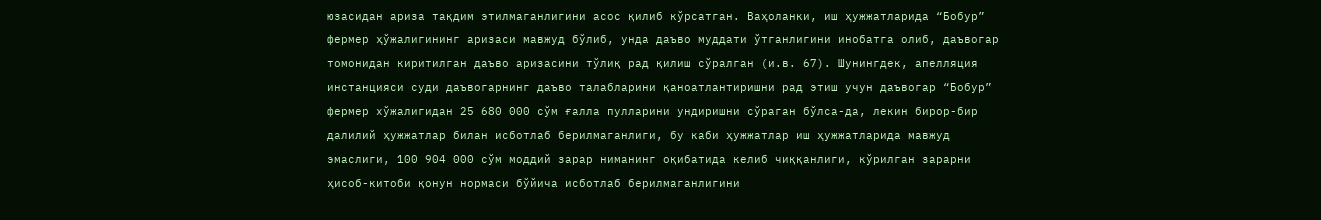юзасидан ариза тақдим этилмаганлигини асос қилиб кўрсатган. Ваҳоланки, иш ҳужжатларида “Бобур” фермер ҳўжалигининг аризаси мавжуд бўлиб, унда даъво муддати ўтганлигини инобатга олиб, даъвогар томонидан киритилган даъво аризасини тўлиқ рад қилиш сўралган (и.в. 67). Шунингдек, апелляция инстанцияси суди даъвогарнинг даъво талабларини қаноатлантиришни рад этиш учун даъвогар “Бобур” фермер хўжалигидан 25 680 000 сўм ғалла пулларини ундиришни сўраган бўлса-да, лекин бирор-бир далилий ҳужжатлар билан исботлаб берилмаганлиги, бу каби ҳужжатлар иш ҳужжатларида мавжуд эмаслиги, 100 904 000 сўм моддий зарар ниманинг оқибатида келиб чиққанлиги, кўрилган зарарни ҳисоб-китоби қонун нормаси бўйича исботлаб берилмаганлигини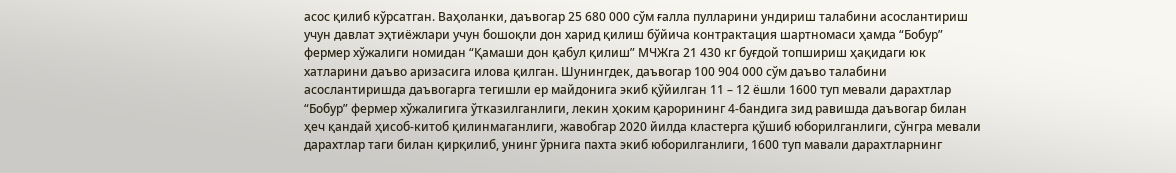асос қилиб кўрсатган. Ваҳоланки, даъвогар 25 680 000 сўм ғалла пулларини ундириш талабини асослантириш учун давлат эҳтиёжлари учун бошоқли дон харид қилиш бўйича контрактация шартномаси ҳамда “Бобур” фермер хўжалиги номидан “Қамаши дон қабул қилиш” МЧЖга 21 430 кг буғдой топшириш ҳақидаги юк хатларини даъво аризасига илова қилган. Шунингдек, даъвогар 100 904 000 сўм даъво талабини асослантиришда даъвогарга тегишли ер майдонига экиб қўйилган 11 – 12 ёшли 1600 туп мевали дарахтлар “Бобур” фермер хўжалигига ўтказилганлиги, лекин ҳоким қарорининг 4-бандига зид равишда даъвогар билан ҳеч қандай ҳисоб-китоб қилинмаганлиги, жавобгар 2020 йилда кластерга қўшиб юборилганлиги, сўнгра мевали дарахтлар таги билан қирқилиб, унинг ўрнига пахта экиб юборилганлиги, 1600 туп мавали дарахтларнинг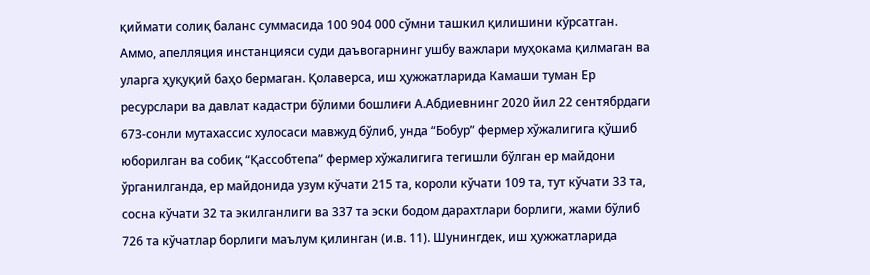қиймати солиқ баланс суммасида 100 904 000 сўмни ташкил қилишини кўрсатган. Аммо, апелляция инстанцияси суди даъвогарнинг ушбу важлари муҳокама қилмаган ва уларга ҳуқуқий баҳо бермаган. Қолаверса, иш ҳужжатларида Камаши туман Ер ресурслари ва давлат кадастри бўлими бошлиғи А.Абдиевнинг 2020 йил 22 сентябрдаги 673-сонли мутахассис хулосаси мавжуд бўлиб, унда “Бобур” фермер хўжалигига қўшиб юборилган ва собиқ “Қассобтепа” фермер хўжалигига тегишли бўлган ер майдони ўрганилганда, ер майдонида узум кўчати 215 та, короли кўчати 109 та, тут кўчати 33 та, сосна кўчати 32 та экилганлиги ва 337 та эски бодом дарахтлари борлиги, жами бўлиб 726 та кўчатлар борлиги маълум қилинган (и.в. 11). Шунингдек, иш ҳужжатларида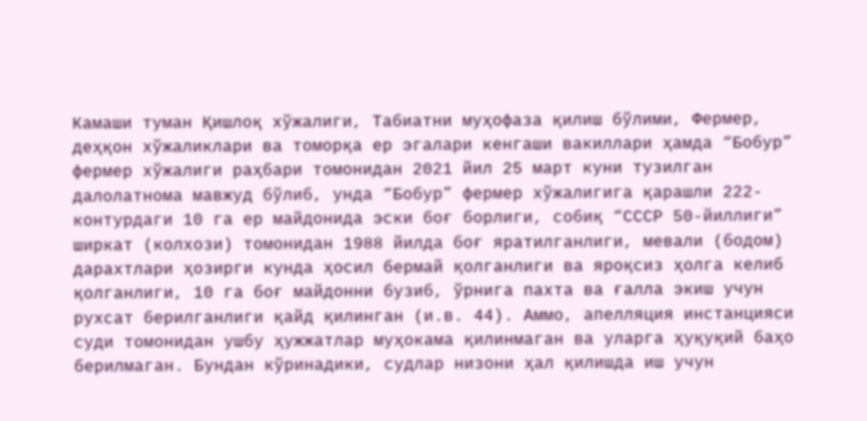Камаши туман Қишлоқ хўжалиги, Табиатни муҳофаза қилиш бўлими, Фермер, деҳқон хўжаликлари ва томорқа ер эгалари кенгаши вакиллари ҳамда “Бобур” фермер хўжалиги раҳбари томонидан 2021 йил 25 март куни тузилган далолатнома мавжуд бўлиб, унда “Бобур” фермер хўжалигига қарашли 222-контурдаги 10 га ер майдонида эски боғ борлиги, собиқ “СССР 50-йиллиги” ширкат (колхози) томонидан 1988 йилда боғ яратилганлиги, мевали (бодом) дарахтлари ҳозирги кунда ҳосил бермай қолганлиги ва яроқсиз ҳолга келиб қолганлиги, 10 га боғ майдонни бузиб, ўрнига пахта ва ғалла экиш учун рухсат берилганлиги қайд қилинган (и.в. 44). Аммо, апелляция инстанцияси суди томонидан ушбу ҳужжатлар муҳокама қилинмаган ва уларга ҳуқуқий баҳо берилмаган. Бундан кўринадики, судлар низони ҳал қилишда иш учун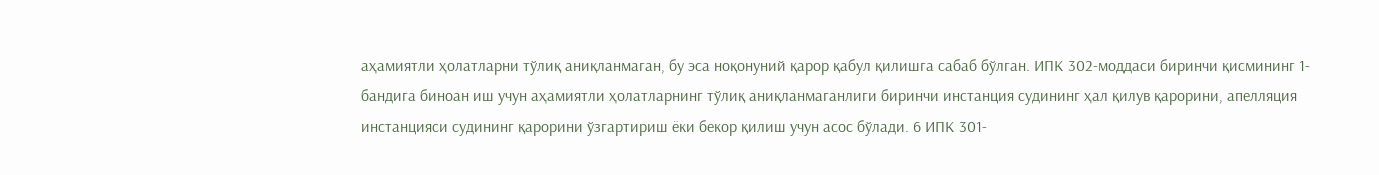аҳамиятли ҳолатларни тўлиқ аниқланмаган, бу эса ноқонуний қарор қабул қилишга сабаб бўлган. ИПК 302-моддаси биринчи қисмининг 1-бандига биноан иш учун аҳамиятли ҳолатларнинг тўлиқ аниқланмаганлиги биринчи инстанция судининг ҳал қилув қарорини, апелляция инстанцияси судининг қарорини ўзгартириш ёки бекор қилиш учун асос бўлади. 6 ИПК 301-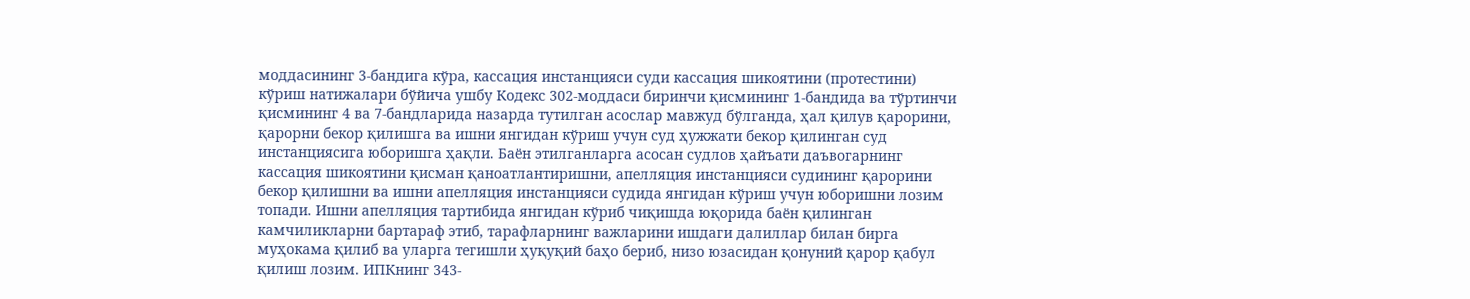моддасининг 3-бандига кўра, кассация инстанцияси суди кассация шикоятини (протестини) кўриш натижалари бўйича ушбу Кодекс 302-моддаси биринчи қисмининг 1-бандида ва тўртинчи қисмининг 4 ва 7-бандларида назарда тутилган асослар мавжуд бўлганда, ҳал қилув қарорини, қарорни бекор қилишга ва ишни янгидан кўриш учун суд ҳужжати бекор қилинган суд инстанциясига юборишга ҳақли. Баён этилганларга асосан судлов ҳайъати даъвогарнинг кассация шикоятини қисман қаноатлантиришни, апелляция инстанцияси судининг қарорини бекор қилишни ва ишни апелляция инстанцияси судида янгидан кўриш учун юборишни лозим топади. Ишни апелляция тартибида янгидан кўриб чиқишда юқорида баён қилинган камчиликларни бартараф этиб, тарафларнинг важларини ишдаги далиллар билан бирга муҳокама қилиб ва уларга тегишли ҳуқуқий баҳо бериб, низо юзасидан қонуний қарор қабул қилиш лозим. ИПКнинг 343-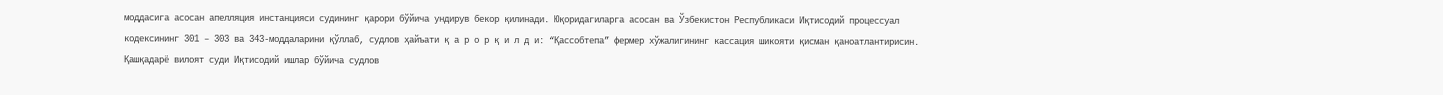моддасига асосан апелляция инстанцияси судининг қарори бўйича ундирув бекор қилинади. Юқоридагиларга асосан ва Ўзбекистон Республикаси Иқтисодий процессуал кодексининг 301 – 303 ва 343-моддаларини қўллаб, судлов ҳайъати қ а р о р қ и л д и: “Қассобтепа” фермер хўжалигининг кассация шикояти қисман қаноатлантирисин. Қашқадарё вилоят суди Иқтисодий ишлар бўйича судлов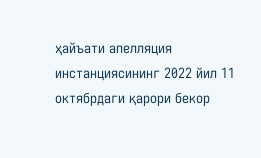ҳайъати апелляция инстанциясининг 2022 йил 11 октябрдаги қарори бекор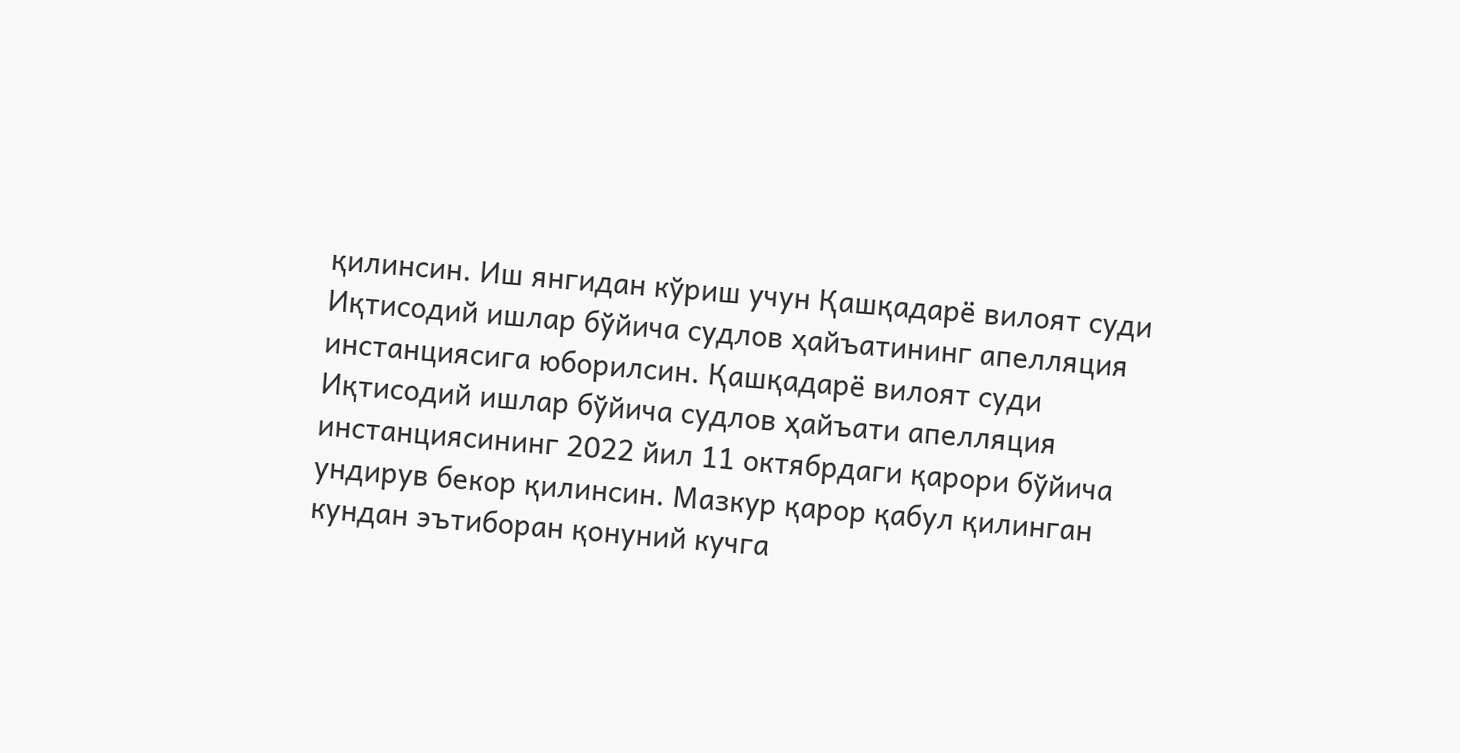қилинсин. Иш янгидан кўриш учун Қашқадарё вилоят суди Иқтисодий ишлар бўйича судлов ҳайъатининг апелляция инстанциясига юборилсин. Қашқадарё вилоят суди Иқтисодий ишлар бўйича судлов ҳайъати апелляция инстанциясининг 2022 йил 11 октябрдаги қарори бўйича ундирув бекор қилинсин. Мазкур қарор қабул қилинган кундан эътиборан қонуний кучга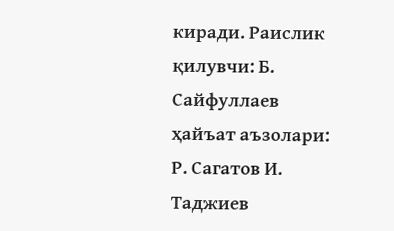киради. Раислик қилувчи: Б. Сайфуллаев ҳайъат аъзолари: Р. Сагатов И. Таджиев